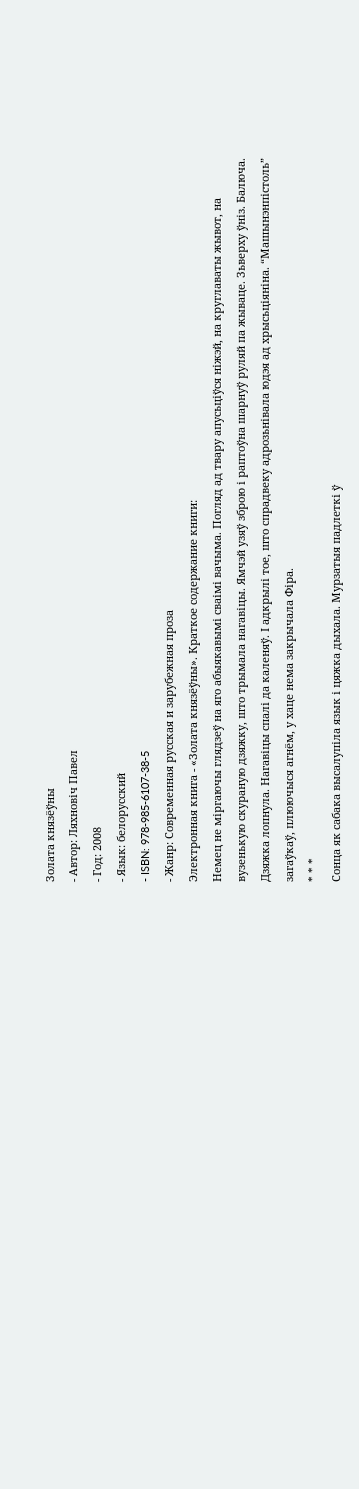Золата князёўны
- Автор: Ляхновіч Павел
- Год: 2008
- Язык: белорусский
- ISBN: 978-985-6107-38-5
- Жанр: Современная русская и зарубежная проза
Электронная книга - «Золата князёўны». Краткое содержание книги:
Немец не міргаючы глядзеў на яго абыякавымі сваімі вачыма. Погляд ад твару апусьціўся ніжэй, на круглаваты жывот, на вузенькую скураную дзяжку, што трымала нагавіцы. Ямчэй узяў зброю і раптоўна шарнуў руляй па жываце. Зьверху ўніз. Балюча. Дзяжка лопнула. Нагавіцы спалі да каленяў. І адкрылі тое, што спрадвеку адрозьнівала юдэя ад хрысьціяніна. “Машынэнпістоль” загаўкаў, плюючыся агнём, у хаце нема закрычала Фіра.
* * *
Сонца як сабака высалупіла язык і цяжка дыхала. Мурзатыя падлеткі ў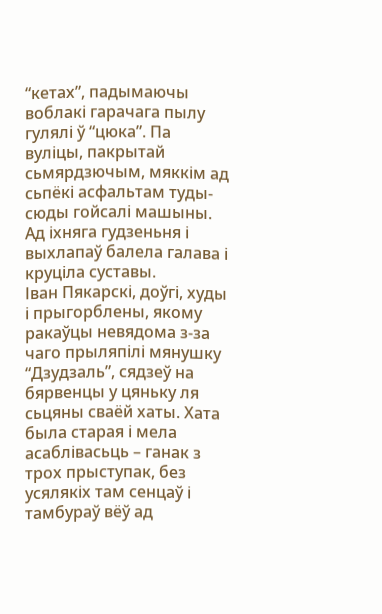“кетах”, падымаючы воблакі гарачага пылу гулялі ў “цюка”. Па вуліцы, пакрытай сьмярдзючым, мяккім ад сьпёкі асфальтам туды-сюды гойсалі машыны. Ад іхняга гудзеньня і выхлапаў балела галава і круціла суставы.
Іван Пякарскі, доўгі, худы і прыгорблены, якому ракаўцы невядома з-за чаго прыляпілі мянушку “Дзудзаль”, сядзеў на бярвенцы у цяньку ля сьцяны сваёй хаты. Хата была старая і мела асаблівасьць – ганак з трох прыступак, без усялякіх там сенцаў і тамбураў вёў ад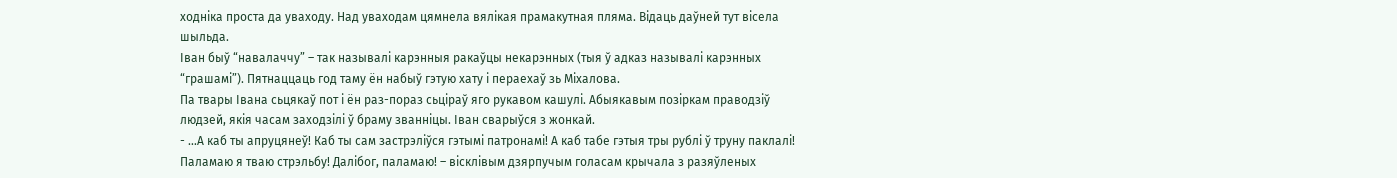ходніка проста да уваходу. Над уваходам цямнела вялікая прамакутная пляма. Відаць даўней тут вісела шыльда.
Іван быў “навалаччу” – так называлі карэнныя ракаўцы некарэнных (тыя ў адказ называлі карэнных “грашамі”). Пятнаццаць год таму ён набыў гэтую хату і пераехаў зь Міхалова.
Па твары Івана сьцякаў пот і ён раз-пораз сьціраў яго рукавом кашулі. Абыякавым позіркам праводзіў людзей, якія часам заходзілі ў браму званніцы. Іван сварыўся з жонкай.
- …А каб ты апруцянеў! Каб ты сам застрэліўся гэтымі патронамі! А каб табе гэтыя тры рублі ў труну паклалі! Паламаю я тваю стрэльбу! Далібог, паламаю! – вісклівым дзярпучым голасам крычала з разяўленых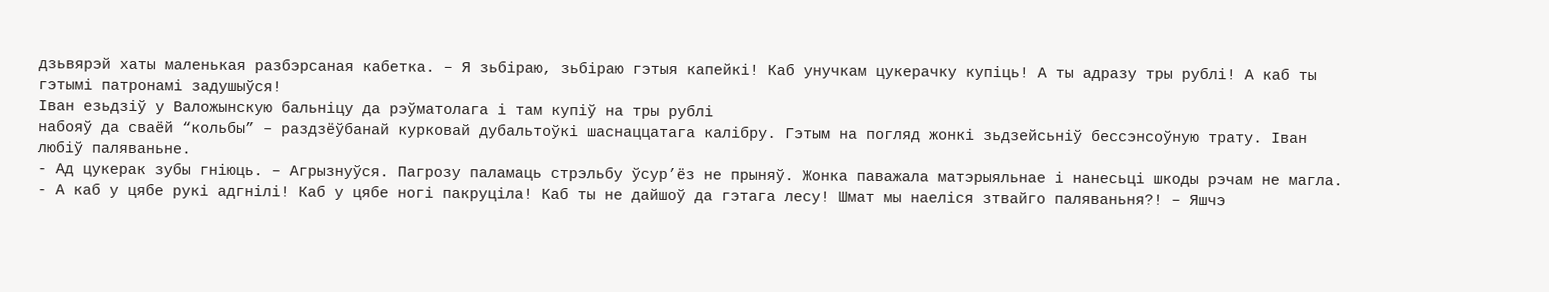дзьвярэй хаты маленькая разбэрсаная кабетка. – Я зьбіраю, зьбіраю гэтыя капейкі! Каб унучкам цукерачку купіць! А ты адразу тры рублі! А каб ты гэтымі патронамі задушыўся!
Іван езьдзіў у Валожынскую бальніцу да рэўматолага і там купіў на тры рублі
набояў да сваёй “кольбы” – раздзёўбанай курковай дубальтоўкі шаснаццатага калібру. Гэтым на погляд жонкі зьдзейсьніў бессэнсоўную трату. Іван любіў паляваньне.
- Ад цукерак зубы гніюць. – Агрызнуўся. Пагрозу паламаць стрэльбу ўсур’ёз не прыняў. Жонка паважала матэрыяльнае і нанесьці шкоды рэчам не магла.
- А каб у цябе рукі адгнілі! Каб у цябе ногі пакруціла! Каб ты не дайшоў да гэтага лесу! Шмат мы наеліся зтвайго паляваньня?! – Яшчэ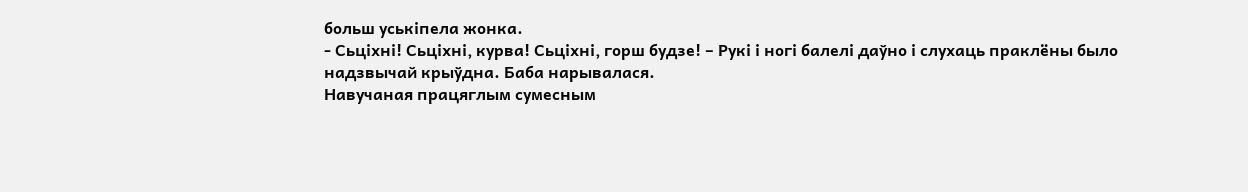больш уськіпела жонка.
- Сьціхні! Сьціхні, курва! Сьціхні, горш будзе! – Рукі і ногі балелі даўно і слухаць праклёны было надзвычай крыўдна. Баба нарывалася.
Навучаная працяглым сумесным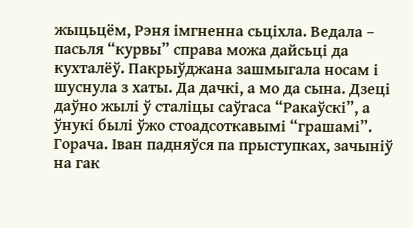жыцьцём, Рэня імгненна сьціхла. Ведала – пасьля “курвы” справа можа дайсьці да кухталёў. Пакрыўджана зашмыгала носам і шуснула з хаты. Да дачкі, а мо да сына. Дзеці даўно жылі ў сталіцы саўгаса “Ракаўскі”, а ўнукі былі ўжо стоадсоткавымі “грашамі”.
Горача. Іван падняўся па прыступках, зачыніў на гак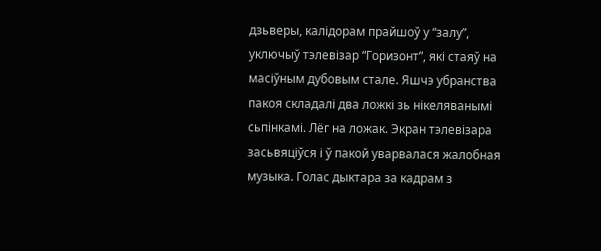дзьверы, калідорам прайшоў у “залу”, уключыў тэлевізар “Горизонт”, які стаяў на масіўным дубовым стале. Яшчэ убранства пакоя складалі два ложкі зь нікеляванымі сьпінкамі. Лёг на ложак. Экран тэлевізара засьвяціўся і ў пакой уварвалася жалобная музыка. Голас дыктара за кадрам з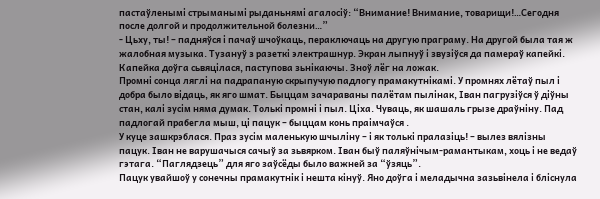пастаўленымі стрыманымі рыданьнямі агалосіў: “Внимание! Внимание, товарищи!…Сегодня после долгой и продолжительной болезни…”
- Цьху, ты! – падняўся і пачаў шчоўкаць, пераключаць на другую праграму. На другой была тая ж жалобная музыка. Тузануў з разеткі электрашнур. Экран лыпнуў і звузіўся да памераў капейкі. Капейка доўга сьвяцілася, паступова зьнікаючы. Зноў лёг на ложак.
Промні сонца ляглі на падрапаную скрыпучую падлогу прамакутнікамі. У промнях лётаў пыл і добра было відаць, як яго шмат. Быццам зачараваны палётам пылінак, Іван пагрузіўся ў діўны стан, калі зусім няма думак. Толькі промні і пыл. Ціха. Чуваць, як шашаль грызе драўніну. Пад падлогай прабегла мыш, ці пацук – быццам конь праімчаўся .
У куце зашкрэблася. Праз зусім маленькую шчыліну – і як толькі пралазіць! – вылез вялізны пацук. Іван не варушачыся сачыў за зьвярком. Іван быў паляўнічым-рамантыкам, хоць і не ведаў гэтага. “Паглядзець” для яго заўсёды было важней за “ўзяць”.
Пацук увайшоў у сонечны прамакутнік і нешта кінуў. Яно доўга і меладычна зазьвінела і бліснула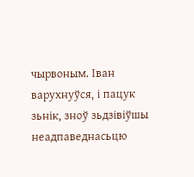чырвоным. Іван варухнуўся, і пацук зьнік, зноў зьдзівіўшы неадпаведнасьцю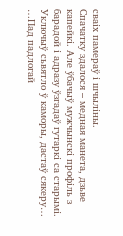сваіх памераў і шчыліны.
Спачатку здалося – медная манета, дзьве капейкі. Але ўбачыў мужчынскі профіль з барадой і адразу ўзгадаў гутаркі са старымі. Уключыў сьвятло ў каморы, дастаў сякеру…
…Пад падлогай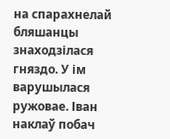на спарахнелай бляшанцы знаходзілася гняздо. У ім варушылася ружовае. Іван наклаў побач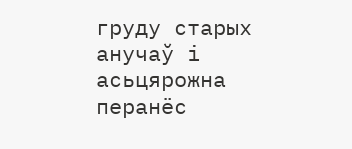груду старых анучаў і асьцярожна перанёс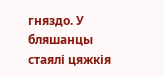гняздо. У бляшанцы стаялі цяжкія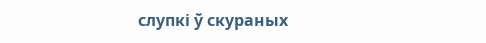слупкі ў скураных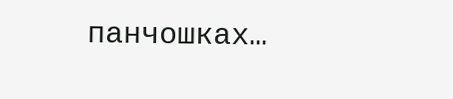панчошках…